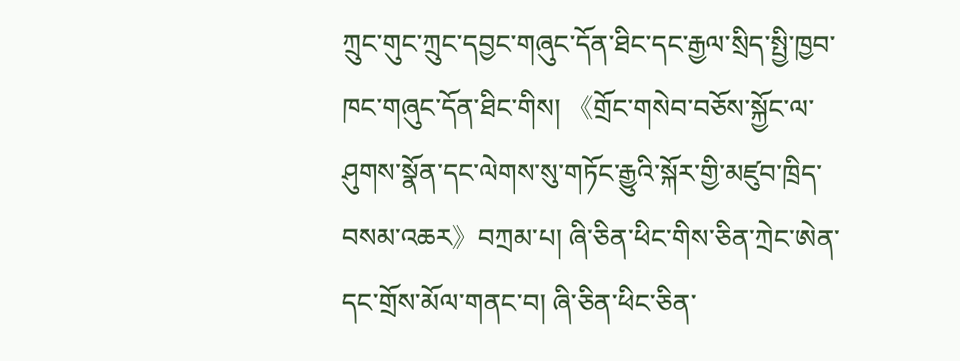ཀྲུང་གུང་ཀྲུང་དབྱང་གཞུང་དོན་ཐིང་དང་རྒྱལ་སྲིད་སྤྱི་ཁྱབ་ཁང་གཞུང་དོན་ཐིང་གིས། 《གྲོང་གསེབ་བཅོས་སྐྱོང་ལ་ཤུགས་སྣོན་དང་ལེགས་སུ་གཏོང་རྒྱུའི་སྐོར་གྱི་མཛུབ་ཁྲིད་བསམ་འཆར》བཀྲམ་པ། ཞི་ཅིན་ཕིང་གིས་ཅིན་ཀྲེང་ཨེན་དང་གྲོས་མོལ་གནང་བ། ཞི་ཅིན་ཕིང་ཅིན་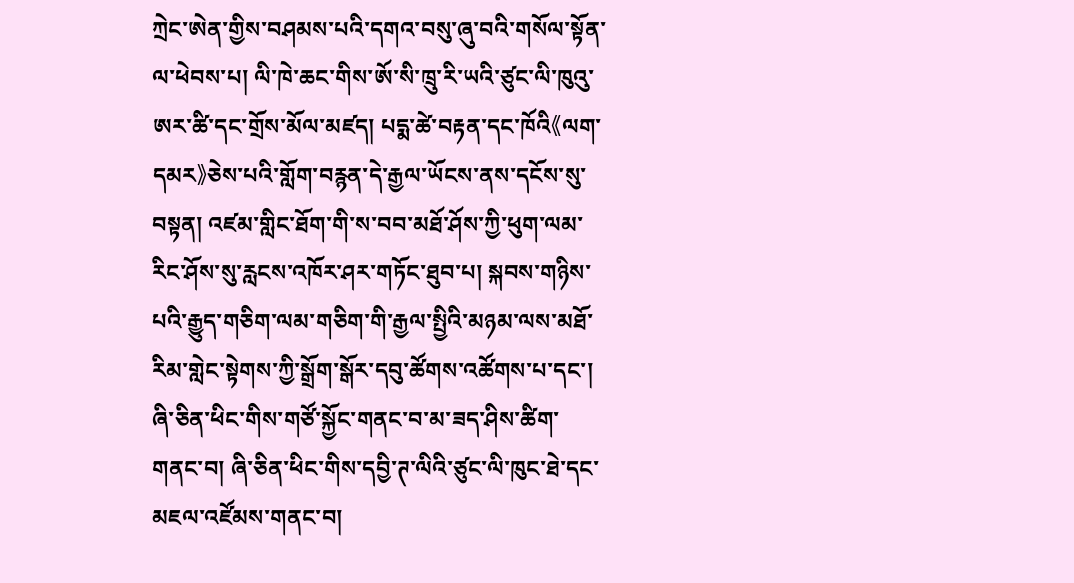ཀྲེང་ཨེན་གྱིས་བཤམས་པའི་དགའ་བསུ་ཞུ་བའི་གསོལ་སྟོན་ལ་ཕེབས་པ། ལི་ཁེ་ཆང་གིས་ཨོ་སི་ཁྲུ་རི་ཡའི་ཙུང་ལི་ཁུའུ་ཨར་ཚི་དང་གྲོས་མོལ་མཛད། པདྨ་ཚེ་བརྟན་དང་ཁོའི《ལག་དམར》ཅེས་པའི་གློག་བརྙན་དེ་རྒྱལ་ཡོངས་ནས་དངོས་སུ་བསྟན། འཛམ་གླིང་ཐོག་གི་ས་བབ་མཐོ་ཤོས་ཀྱི་ཕུག་ལམ་རིང་ཤོས་སུ་རླངས་འཁོར་ཤར་གཏོང་ཐུབ་པ། སྐབས་གཉིས་པའི་རྒྱུད་གཅིག་ལམ་གཅིག་གི་རྒྱལ་སྤྱིའི་མཉམ་ལས་མཐོ་རིམ་གླེང་སྟེགས་ཀྱི་སྒྲོག་སྒོར་དབུ་ཚོགས་འཚོགས་པ་དང་། ཞི་ཅིན་ཕིང་གིས་གཙོ་སྐྱོང་གནང་བ་མ་ཟད་ཤིས་ཚིག་གནང་བ། ཞི་ཅིན་ཕིང་གིས་དབྱི་ཊ་ལིའི་ཙུང་ལི་ཁུང་ཐེ་དང་མཇལ་འཛོམས་གནང་བ།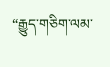“རྒྱུད་གཅིག་ལམ་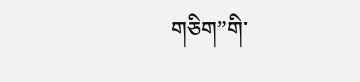གཅིག”གི་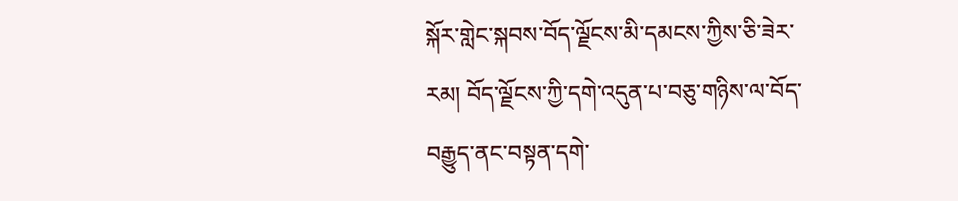སྐོར་གླེང་སྐབས་བོད་ལྗོངས་མི་དམངས་ཀྱིས་ཅི་ཟེར་རམ། བོད་ལྗོངས་ཀྱི་དགེ་འདུན་པ་བཅུ་གཉིས་ལ་བོད་བརྒྱུད་ནང་བསྟན་དགེ་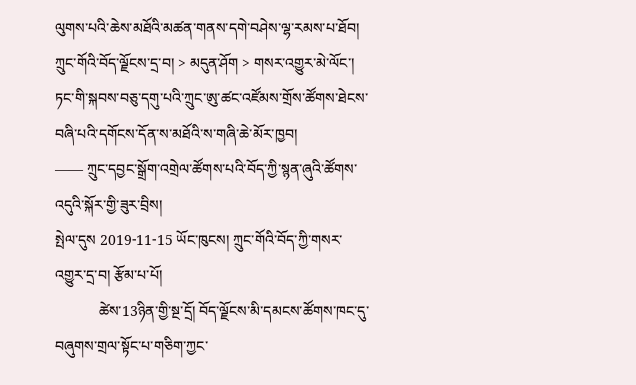ལུགས་པའི་ཆེས་མཐོའི་མཚན་གནས་དགེ་བཤེས་ལྷ་རམས་པ་ཐོབ།
ཀྲུང་གོའི་བོད་ལྗོངས་དྲ་བ། > མདུན་ཤོག > གསར་འགྱུར་མེ་ལོང་།
ཏང་གི་སྐབས་བཅུ་དགུ་པའི་ཀྲུང་ཨུ་ཚང་འཛོམས་གྲོས་ཚོགས་ཐེངས་བཞི་པའི་དགོངས་དོན་ས་མཐོའི་ས་གཞི་ཆེ་མོར་ཁྱབ།
—— ཀྲུང་དབྱང་སྒྲོག་འགྲེལ་ཚོགས་པའི་བོད་ཀྱི་སྙན་ཞུའི་ཚོགས་འདུའི་སྐོར་གྱི་ཟུར་བྲིས།
སྤེལ་དུས 2019-11-15 ཡོང་ཁུངས། ཀྲུང་གོའི་བོད་ཀྱི་གསར་འགྱུར་དྲ་བ། རྩོམ་པ་པོ།
            ཚེས་13ཉིན་གྱི་སྔ་དྲོ། བོད་ལྗོངས་མི་དམངས་ཚོགས་ཁང་དུ་བཞུགས་གྲལ་སྟོང་པ་གཅིག་ཀྱང་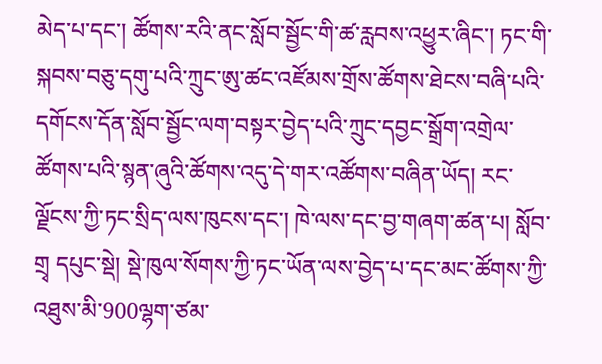མེད་པ་དང་། ཚོགས་རའི་ནང་སློབ་སྦྱོང་གི་ཚ་རླབས་འཕྱུར་ཞིང་། ཏང་གི་སྐབས་བཅུ་དགུ་པའི་ཀྲུང་ཨུ་ཚང་འཛོམས་གྲོས་ཚོགས་ཐེངས་བཞི་པའི་དགོངས་དོན་སློབ་སྦྱོང་ལག་བསྟར་བྱེད་པའི་ཀྲུང་དབྱང་སྒྲོག་འགྲེལ་ཚོགས་པའི་སྙན་ཞུའི་ཚོགས་འདུ་དེ་གར་འཚོགས་བཞིན་ཡོད། རང་ལྗོངས་ཀྱི་ཏང་སྲིད་ལས་ཁུངས་དང་། ཁེ་ལས་དང་བྱ་གཞག་ཚན་པ། སློབ་གྲྭ དཔུང་སྡེ། སྡེ་ཁུལ་སོགས་ཀྱི་ཏང་ཡོན་ལས་བྱེད་པ་དང་མང་ཚོགས་ཀྱི་འཐུས་མི་900ལྷག་ཙམ་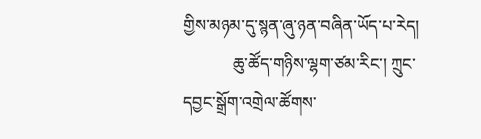གྱིས་མཉམ་དུ་སྙན་ཞུ་ཉན་བཞིན་ཡོད་པ་རེད།
            ཆུ་ཚོད་གཉིས་ལྷག་ཙམ་རིང་། ཀྲུང་དབྱང་སྒྲོག་འགྲེལ་ཚོགས་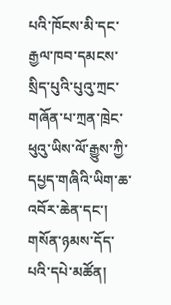པའི་ཁོངས་མི་དང་རྒྱལ་ཁབ་དམངས་སྲིད་པུའི་པུའུ་ཀྲང་གཞོན་པ་ཀྲན་ཁྲེང་ཕུའུ་ཡིས་ལོ་རྒྱུས་ཀྱི་དཔྱད་གཞིའི་ཡིག་ཆ་འབོར་ཆེན་དང་། གསོན་ཉམས་དོད་པའི་དཔེ་མཚོན།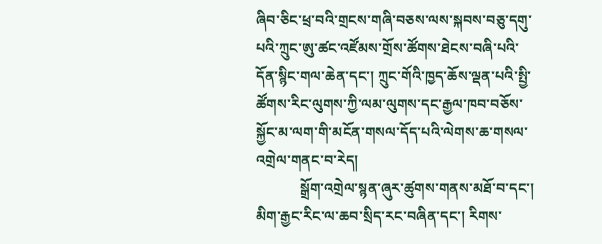ཞིབ་ཅིང་ཕྲ་བའི་གྲངས་གཞི་བཅས་ལས་སྐབས་བཅུ་དགུ་པའི་ཀྲུང་ཨུ་ཚང་འཛོམས་གྲོས་ཚོགས་ཐེངས་བཞི་པའི་དོན་སྙིང་གལ་ཆེན་དང་། ཀྲུང་གོའི་ཁྱད་ཆོས་ལྡན་པའི་སྤྱི་ཚོགས་རིང་ལུགས་ཀྱི་ལམ་ལུགས་དང་རྒྱལ་ཁབ་བཅོས་སྐྱོང་མ་ལག་གི་མངོན་གསལ་དོད་པའི་ལེགས་ཆ་གསལ་འགྲེལ་གནང་བ་རེད།
            སྒྲོག་འགྲེལ་སྙན་ཞུར་ཚུགས་གནས་མཐོ་བ་དང་། མིག་རྒྱང་རིང་ལ་ཆབ་སྲིད་རང་བཞིན་དང་། རིགས་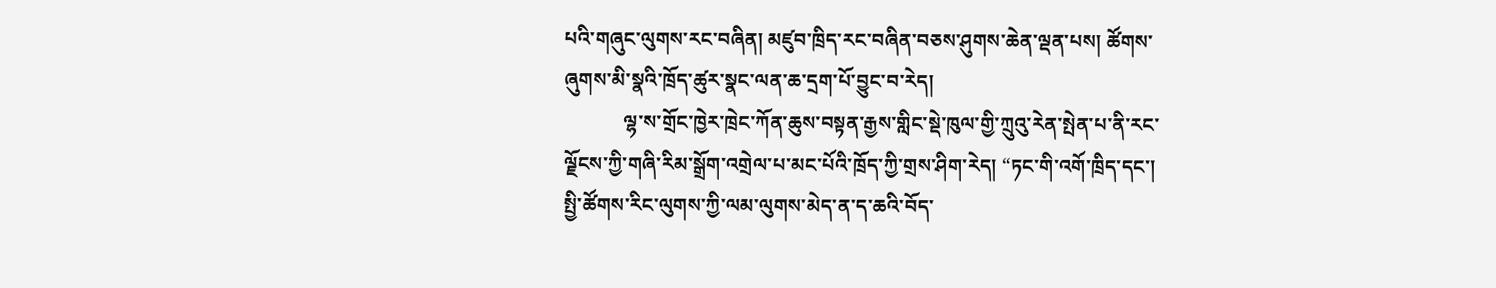པའི་གཞུང་ལུགས་རང་བཞིན། མཛུབ་ཁྲིད་རང་བཞིན་བཅས་ཤུགས་ཆེན་ལྡན་པས། ཚོགས་ཞུགས་མི་སྣའི་ཁྲོད་ཚུར་སྣང་ལན་ཆ་དྲག་པོ་བྱུང་བ་རེད།
            ལྷ་ས་གྲོང་ཁྱེར་ཁྲེང་ཀོན་ཆུས་བསྟན་རྒྱས་གླིང་སྡེ་ཁུལ་གྱི་ཀྲུའུ་རེན་སྤེན་པ་ནི་རང་ལྗོངས་ཀྱི་གཞི་རིམ་སྒྲོག་འགྲེལ་པ་མང་པོའི་ཁྲོད་ཀྱི་གྲས་ཤིག་རེད། “ཏང་གི་འགོ་ཁྲིད་དང་། སྤྱི་ཚོགས་རིང་ལུགས་ཀྱི་ལམ་ལུགས་མེད་ན་ད་ཆའི་བོད་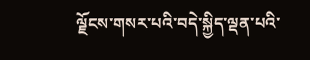ལྗོངས་གསར་པའི་བདེ་སྐྱིད་ལྡན་པའི་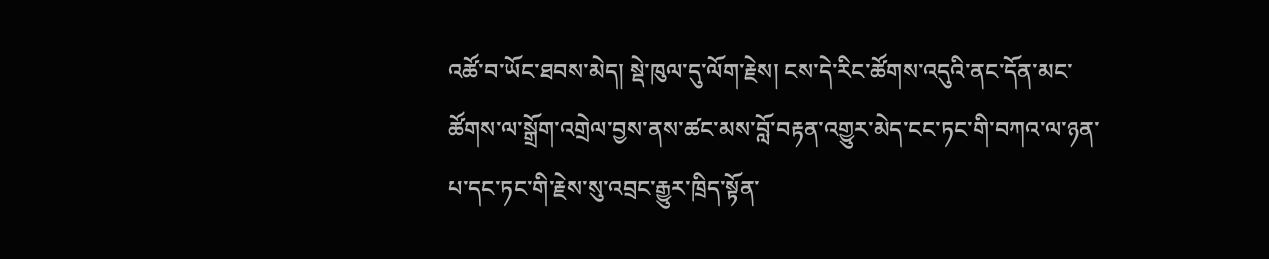འཚོ་བ་ཡོང་ཐབས་མེད། སྡེ་ཁུལ་དུ་ལོག་རྗེས། ངས་དེ་རིང་ཚོགས་འདུའི་ནང་དོན་མང་ཚོགས་ལ་སྒྲོག་འགྲེལ་བྱས་ནས་ཚང་མས་བློ་བརྟན་འགྱུར་མེད་ངང་ཏང་གི་བཀའ་ལ་ཉན་པ་དང་ཏང་གི་རྗེས་སུ་འབྲང་རྒྱུར་ཁྲིད་སྟོན་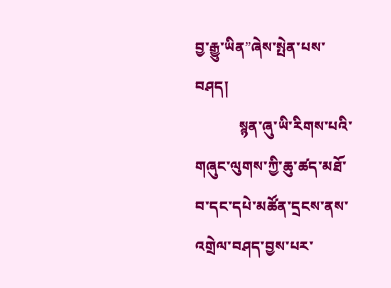བྱ་རྒྱུ་ཡིན”ཞེས་སྤེན་པས་བཤད།
            སྙན་ཞུ་ཡི་རིགས་པའི་གཞུང་ལུགས་ཀྱི་ཆུ་ཚད་མཐོ་བ་དང་དཔེ་མཚོན་དྲངས་ནས་འགྲེལ་བཤད་བྱས་པར་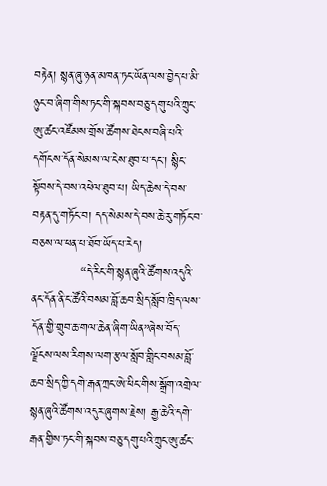བརྟེན། སྙན་ཞུ་ཉན་མཁན་ཏང་ཡོན་ལས་བྱེད་པ་མི་ཉུང་བ་ཞིག་གིས་ཏང་གི་སྐབས་བཅུ་དགུ་པའི་ཀྲུང་ཨུ་ཚང་འཛོམས་གྲོས་ཚོགས་ཐེངས་བཞི་པའི་དགོངས་དོན་སེམས་ལ་ངེས་ཐུབ་པ་དང་། སྙིང་སྟོབས་དེ་བས་འཕེལ་ཐུབ་པ། ཡིད་ཆེས་དེ་བས་བརྟན་དུ་གཏོང་བ། དད་སེམས་དེ་བས་ཆེ་རུ་གཏོང་བ་བཅས་ལ་ཕན་པ་ཐོབ་ཡོད་པ་རེད།
            “དེ་རིང་གི་སྙན་ཞུའི་ཚོགས་འདུའི་ནང་དོན་ནི་ང་ཚོའི་བསམ་བློ་ཆབ་སྲིད་སློབ་ཁྲིད་ལས་དོན་གྱི་གྲུབ་ཆ་གལ་ཆེན་ཞིག་ཡིན”ཞེས་བོད་ལྗོངས་ལས་རིགས་ལག་རྩལ་སློབ་གླིང་བསམ་བློ་ཆབ་སྲིད་ཀྱི་དགེ་རྒན་ཀྲང་ཨེ་ཕིང་གིས་སྒྲོག་འགྲེལ་སྙན་ཞུའི་ཚོགས་འདུར་ཞུགས་རྗེས། རྒྱ་ཆེའི་དགེ་རྒན་གྱིས་ཏང་གི་སྐབས་བཅུ་དགུ་པའི་ཀྲུང་ཨུ་ཚང་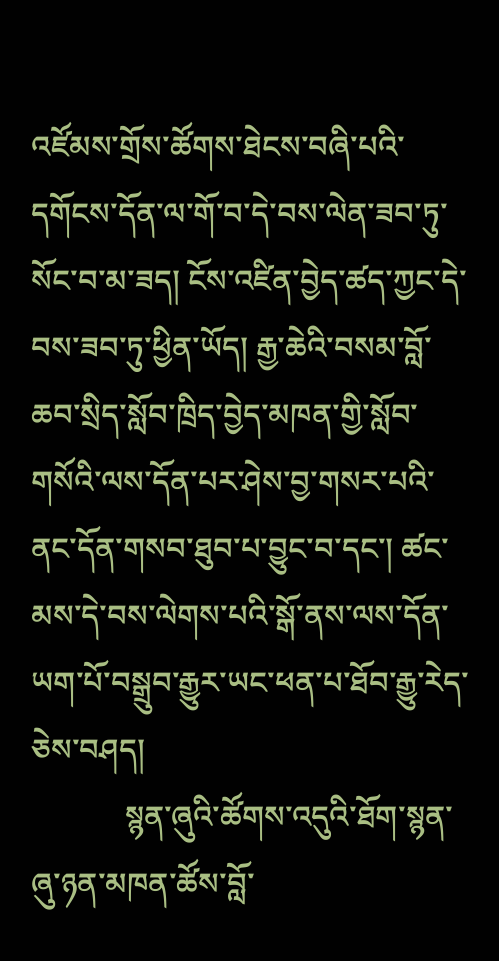འཛོམས་གྲོས་ཚོགས་ཐེངས་བཞི་པའི་དགོངས་དོན་ལ་གོ་བ་དེ་བས་ལེན་ཟབ་ཏུ་སོང་བ་མ་ཟད། ངོས་འཛིན་བྱེད་ཚད་ཀྱང་དེ་བས་ཟབ་ཏུ་ཕྱིན་ཡོད། རྒྱ་ཆེའི་བསམ་བློ་ཆབ་སྲིད་སློབ་ཁྲིད་བྱེད་མཁན་གྱི་སློབ་གསོའི་ལས་དོན་པར་ཤེས་བྱ་གསར་པའི་ནང་དོན་གསབ་ཐུབ་པ་བྱུང་བ་དང་། ཚང་མས་དེ་བས་ལེགས་པའི་སྒོ་ནས་ལས་དོན་ཡག་པོ་བསྒྲུབ་རྒྱུར་ཡང་ཕན་པ་ཐོབ་རྒྱུ་རེད་ཅེས་བཤད།
            སྙན་ཞུའི་ཚོགས་འདུའི་ཐོག་སྙན་ཞུ་ཉན་མཁན་ཚོས་བློ་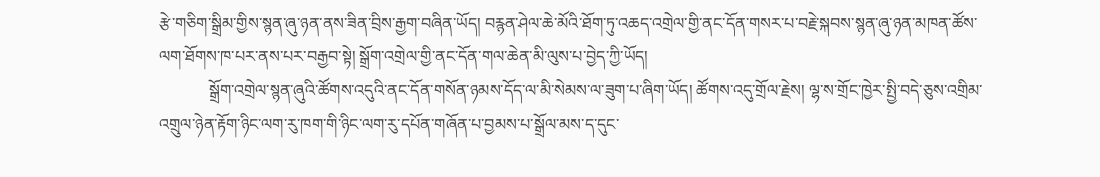རྩེ་གཅིག་སྒྲིམ་གྱིས་སྙན་ཞུ་ཉན་ནས་ཟིན་བྲིས་རྒྱག་བཞིན་ཡོད། བརྙན་ཤེལ་ཆེ་མོའི་ཐོག་ཏུ་འཆད་འགྲེལ་གྱི་ནང་དོན་གསར་པ་བརྗེ་སྐབས་སྙན་ཞུ་ཉན་མཁན་ཚོས་ལག་ཐོགས་ཁ་པར་ནས་པར་བརྒྱབ་སྟེ། སྒྲོག་འགྲེལ་གྱི་ནང་དོན་གལ་ཆེན་མི་ལུས་པ་བྱེད་ཀྱི་ཡོད།
            སྒྲོག་འགྲེལ་སྙན་ཞུའི་ཚོགས་འདུའི་ནང་དོན་གསོན་ཉམས་དོད་ལ་མི་སེམས་ལ་ཟུག་པ་ཞིག་ཡོད། ཚོགས་འདུ་གྲོལ་རྗེས། ལྷ་ས་གྲོང་ཁྱེར་སྤྱི་བདེ་ཅུས་འགྲིམ་འགྲུལ་ཉེན་རྟོག་ཉིང་ལག་རུ་ཁག་གི་ཉིང་ལག་རུ་དཔོན་གཞོན་པ་བྱམས་པ་སྒྲོལ་མས་ད་དུང་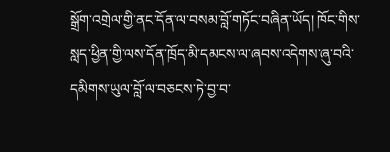སྒྲོག་འགྲེལ་གྱི་ནང་དོན་ལ་བསམ་བློ་གཏོང་བཞིན་ཡོད། ཁོང་གིས་སླད་ཕྱིན་གྱི་ལས་དོན་ཁྲོད་མི་དམངས་ལ་ཞབས་འདེགས་ཞུ་བའི་དམིགས་ཡུལ་བློ་ལ་བཅངས་ཏེ་བྱ་བ་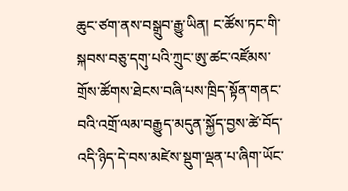ཆུང་ཙག་ནས་བསྒྲུབ་རྒྱུ་ཡིན། ང་ཚོས་ཏང་གི་སྐབས་བཅུ་དགུ་པའི་ཀྲུང་ཨུ་ཚང་འཛོམས་གྲོས་ཚོགས་ཐེངས་བཞི་པས་ཁྲིད་སྟོན་གནང་བའི་འགྲོ་ལམ་བརྒྱུད་མདུན་སྐྱོད་བྱས་ཚེ་བོད་འདི་ཉིད་དེ་བས་མཛེས་སྡུག་ལྡན་པ་ཞིག་ཡོང་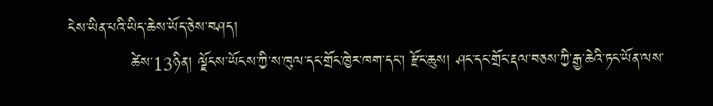ངེས་ཡིན་པའི་ཡིད་ཆེས་ཡོད་ཅེས་བཤད།
            ཚེས་13ཉིན། ལྗོངས་ཡོངས་ཀྱི་ས་ཁུལ་དང་གྲོང་ཁྱེར་ཁག་དང་། རྫོང་ཆུས། ཤང་དང་གྲོང་རྡལ་བཅས་ཀྱི་རྒྱ་ཆེའི་ཏང་ཡོན་ལས་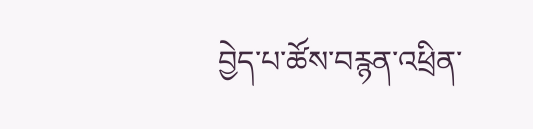བྱེད་པ་ཚོས་བརྙན་འཕྲིན་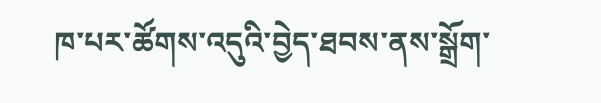ཁ་པར་ཚོགས་འདུའི་བྱེད་ཐབས་ནས་སྒྲོག་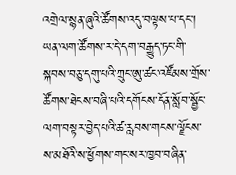འགྲེལ་སྙན་ཞུའི་ཚོགས་འདུ་བལྟས་པ་དང་། ཡན་ལག་ཚོགས་ར་དེ་དག་བརྒྱུད་ཏང་གི་སྐབས་བཅུ་དགུ་པའི་ཀྲུང་ཨུ་ཚང་འཛོམས་གྲོས་ཚོགས་ཐེངས་བཞི་པའི་དགོངས་དོན་སློབ་སྦྱོང་ལག་བསྟར་བྱེད་པའི་ཚ་རླབས་གངས་ལྗོངས་ས་མཐོའི་ས་ཕྱོགས་གང་སར་ཁྱབ་བཞིན་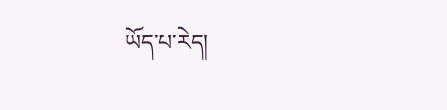ཡོད་པ་རེད།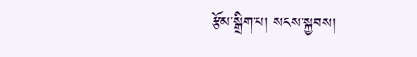རྩོམ་སྒྲིག་པ། སངས་སྐྱབས།